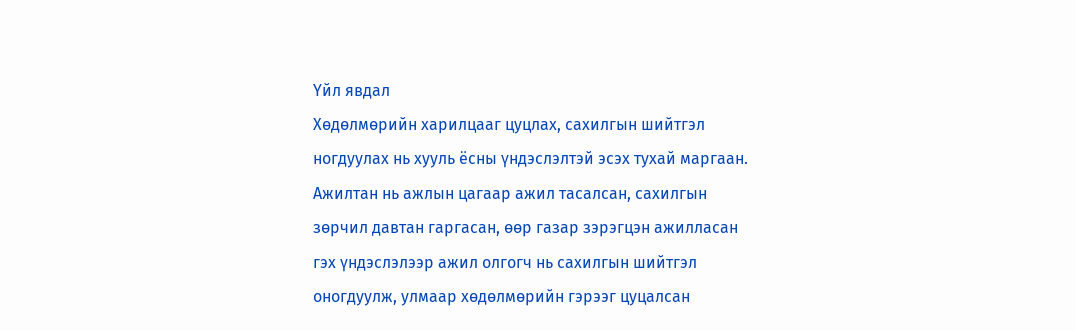Үйл явдал
Хөдөлмөрийн харилцааг цуцлах, сахилгын шийтгэл ногдуулах нь хууль ёсны үндэслэлтэй эсэх тухай маргаан. Ажилтан нь ажлын цагаар ажил тасалсан, сахилгын зөрчил давтан гаргасан, өөр газар зэрэгцэн ажилласан гэх үндэслэлээр ажил олгогч нь сахилгын шийтгэл оногдуулж, улмаар хөдөлмөрийн гэрээг цуцалсан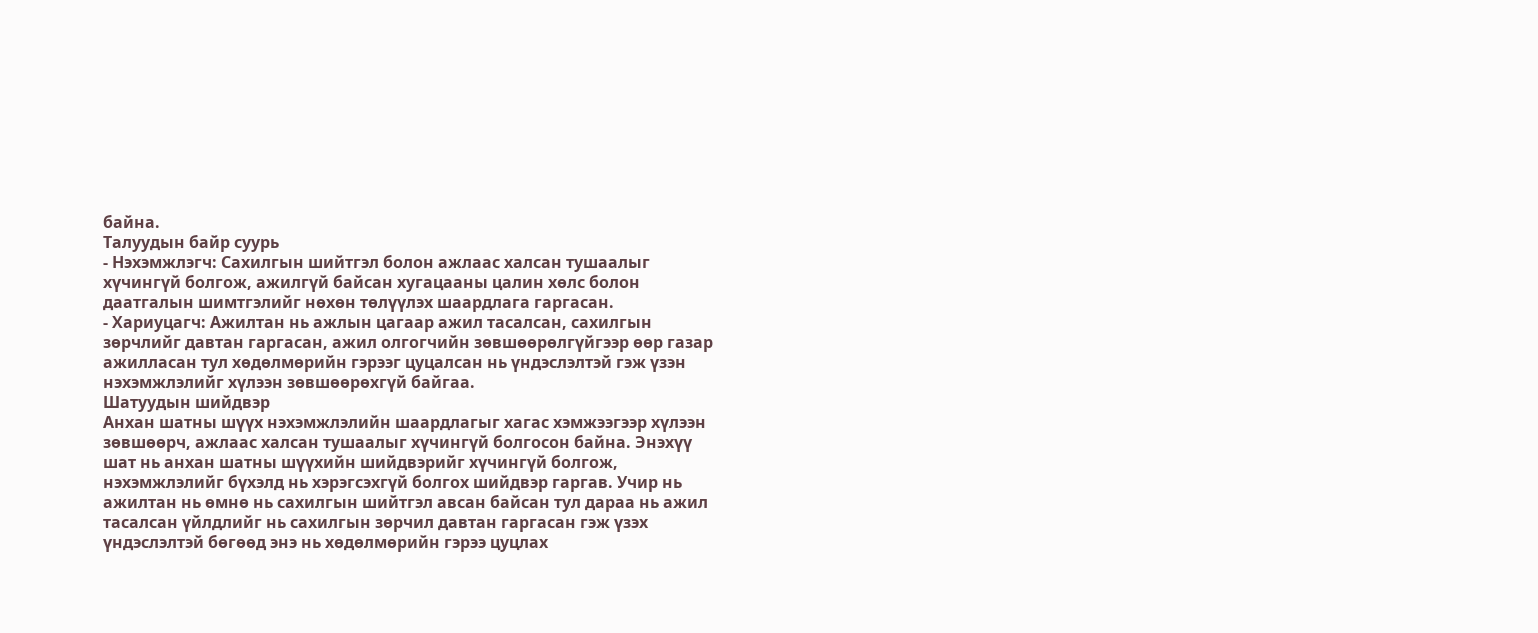байна.
Талуудын байр суурь
- Нэхэмжлэгч: Сахилгын шийтгэл болон ажлаас халсан тушаалыг хүчингүй болгож, ажилгүй байсан хугацааны цалин хөлс болон даатгалын шимтгэлийг нөхөн төлүүлэх шаардлага гаргасан.
- Хариуцагч: Ажилтан нь ажлын цагаар ажил тасалсан, сахилгын зөрчлийг давтан гаргасан, ажил олгогчийн зөвшөөрөлгүйгээр өөр газар ажилласан тул хөдөлмөрийн гэрээг цуцалсан нь үндэслэлтэй гэж үзэн нэхэмжлэлийг хүлээн зөвшөөрөхгүй байгаа.
Шатуудын шийдвэр
Анхан шатны шүүх нэхэмжлэлийн шаардлагыг хагас хэмжээгээр хүлээн зөвшөөрч, ажлаас халсан тушаалыг хүчингүй болгосон байна. Энэхүү шат нь анхан шатны шүүхийн шийдвэрийг хүчингүй болгож, нэхэмжлэлийг бүхэлд нь хэрэгсэхгүй болгох шийдвэр гаргав. Учир нь ажилтан нь өмнө нь сахилгын шийтгэл авсан байсан тул дараа нь ажил тасалсан үйлдлийг нь сахилгын зөрчил давтан гаргасан гэж үзэх үндэслэлтэй бөгөөд энэ нь хөдөлмөрийн гэрээ цуцлах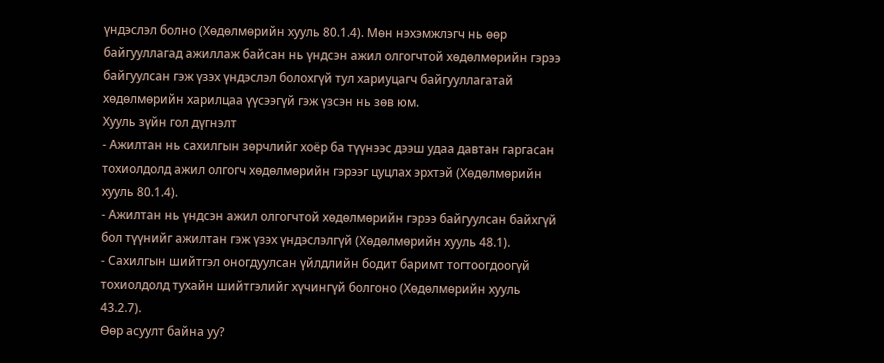үндэслэл болно (Хөдөлмөрийн хууль 80.1.4). Мөн нэхэмжлэгч нь өөр байгууллагад ажиллаж байсан нь үндсэн ажил олгогчтой хөдөлмөрийн гэрээ байгуулсан гэж үзэх үндэслэл болохгүй тул хариуцагч байгууллагатай хөдөлмөрийн харилцаа үүсээгүй гэж үзсэн нь зөв юм.
Хууль зүйн гол дүгнэлт
- Ажилтан нь сахилгын зөрчлийг хоёр ба түүнээс дээш удаа давтан гаргасан тохиолдолд ажил олгогч хөдөлмөрийн гэрээг цуцлах эрхтэй (Хөдөлмөрийн хууль 80.1.4).
- Ажилтан нь үндсэн ажил олгогчтой хөдөлмөрийн гэрээ байгуулсан байхгүй бол түүнийг ажилтан гэж үзэх үндэслэлгүй (Хөдөлмөрийн хууль 48.1).
- Сахилгын шийтгэл оногдуулсан үйлдлийн бодит баримт тогтоогдоогүй тохиолдолд тухайн шийтгэлийг хүчингүй болгоно (Хөдөлмөрийн хууль 43.2.7).
Өөр асуулт байна уу?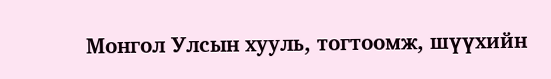Монгол Улсын хууль, тогтоомж, шүүхийн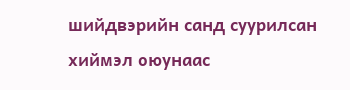шийдвэрийн санд суурилсан хиймэл оюунаас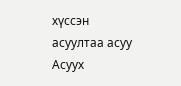хүссэн асуултаа асуу
Асуух